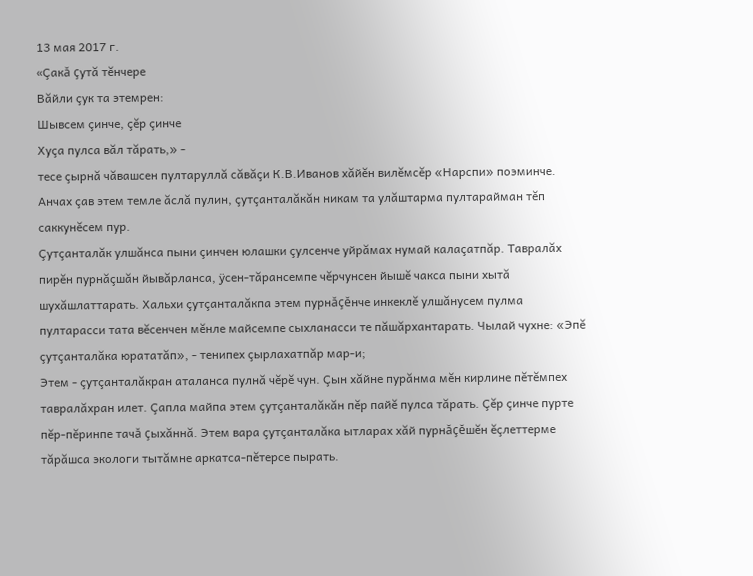13 мая 2017 г.
«Çакă çутă тĕнчере
Вăйли çук та этемрен:
Шывсем çинче, çĕр çинче
Хуçа пулса вăл тăрать,» -
тесе çырнă чăвашсен пултаруллă сăвăçи К.В.Иванов хăйĕн вилĕмсĕр «Нарспи» поэминче. Анчах çав этем темле ăслă пулин, çутçанталăкăн никам та улăштарма пултарайман тĕп саккунĕсем пур.
Çутçанталăк улшăнса пыни çинчен юлашки çулсенче уйрăмах нумай калаçатпăр. Тавралăх пирĕн пурнăçшăн йывăрланса, ÿсен-тăрансемпе чĕрчунсен йышĕ чакса пыни хытă шухăшлаттарать. Хальхи çутçанталăкпа этем пурнăçĕнче инкеклĕ улшăнусем пулма пултарасси тата вĕсенчен мĕнле майсемпе сыхланасси те пăшăрхантарать. Чылай чухне: «Эпĕ çутçанталăка юрататăп», - тенипех çырлахатпăр мар-и;
Этем - çутçанталăкран аталанса пулнă чĕрĕ чун. Çын хăйне пурăнма мĕн кирлине пĕтĕмпех тавралăхран илет. Çапла майпа этем çутçанталăкăн пĕр пайĕ пулса тăрать. Çĕр çинче пурте пĕр-пĕринпе тачă çыхăннă. Этем вара çутçанталăка ытларах хăй пурнăçĕшĕн ĕçлеттерме тăрăшса экологи тытăмне аркатса-пĕтерсе пырать.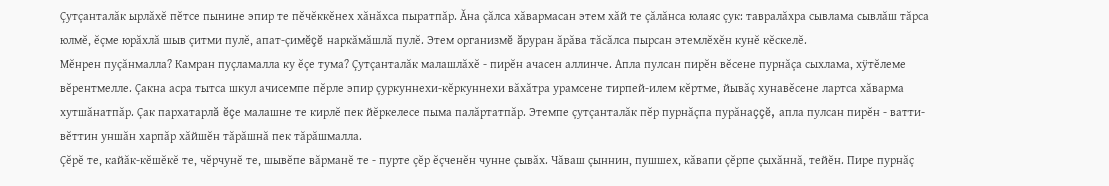Çутçанталăк ырлăхĕ пĕтсе пынине эпир те пĕчĕккĕнех хăнăхса пыратпăр. Ăна çăлса хăвармасан этем хăй те çăлăнса юлаяс çук: тавралăхра сывлама сывлăш тăрса юлмĕ, ĕçме юрăхлă шыв çитми пулĕ, апат-çимĕçĕ наркăмăшлă пулĕ. Этем организмĕ ăруран ăрăва тăсăлса пырсан этемлĕхĕн кунĕ кĕскелĕ.
Мĕнрен пуçăнмалла? Камран пуçламалла ку ĕçе тума? Çутçанталăк малашлăхĕ - пирĕн ачасен аллинче. Апла пулсан пирĕн вĕсене пурнăçа сыхлама, хÿтĕлеме вĕрентмелле. Çакна асра тытса шкул ачисемпе пĕрле эпир çуркуннехи-кĕркуннехи вăхăтра урамсене тирпей-илем кĕртме, йывăç хунавĕсене лартса хăварма хутшăнатпăр. Çак пархатарлă ĕçе малашне те кирлĕ пек йĕркелесе пыма палăртатпăр. Этемпе çутçанталăк пĕр пурнăçпа пурăнаççĕ, апла пулсан пирĕн - ватти-вĕттин уншăн харпăр хăйшĕн тăрăшнă пек тăрăшмалла.
Çĕрĕ те, кайăк-кĕшĕкĕ те, чĕрчунĕ те, шывĕпе вăрманĕ те - пурте çĕр ĕçченĕн чунне çывăх. Чăваш çыннин, пушшех, кăвапи çĕрпе çыхăннă, тейĕн. Пире пурнăç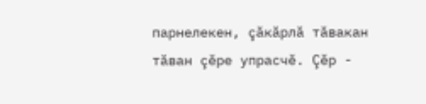парнелекен, çăкăрлă тăвакан тăван çĕре упрасчĕ. Çĕр -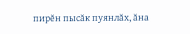пирĕн пысăк пуянлăх, ăна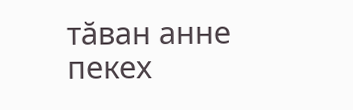тăван анне пекех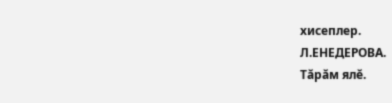хисеплер.
Л.ЕНЕДЕРОВА.
Тăрăм ялĕ.